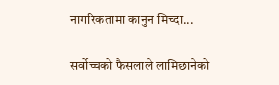नागरिकतामा कानुन मिच्दा...

सर्वोच्चको फैसलाले लामिछानेको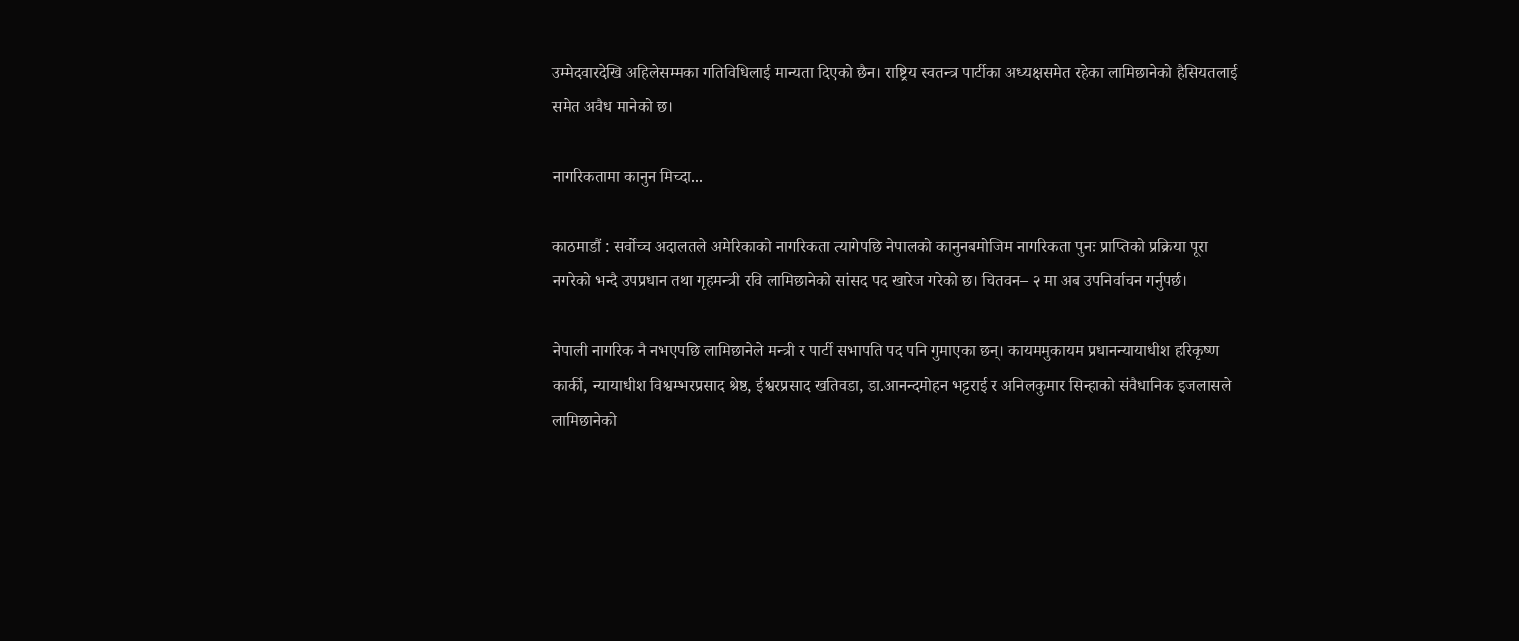उम्मेदवारदेखि अहिलेसम्मका गतिविधिलाई मान्यता दिएको छैन। राष्ट्रिय स्वतन्त्र पार्टीका अध्यक्षसमेत रहेका लामिछानेको हैसियतलाई समेत अवैध मानेको छ।

नागरिकतामा कानुन मिच्दा...

काठमाडौं : सर्वोच्च अदालतले अमेरिकाको नागरिकता त्यागेपछि नेपालको कानुनबमोजिम नागरिकता पुनः प्राप्तिको प्रक्रिया पूरा नगरेको भन्दै उपप्रधान तथा गृहमन्त्री रवि लामिछानेको सांसद पद खारेज गरेको छ। चितवन– २ मा अब उपनिर्वाचन गर्नुपर्छ।

नेपाली नागरिक नै नभएपछि लामिछानेले मन्त्री र पार्टी सभापति पद पनि गुमाएका छन्। कायममुकायम प्रधानन्यायाधीश हरिकृष्ण कार्की, न्यायाधीश विश्वम्भरप्रसाद श्रेष्ठ, ईश्वरप्रसाद खतिवडा, डा.आनन्दमोहन भट्टराई र अनिलकुमार सिन्हाको संवैधानिक इजलासले लामिछानेको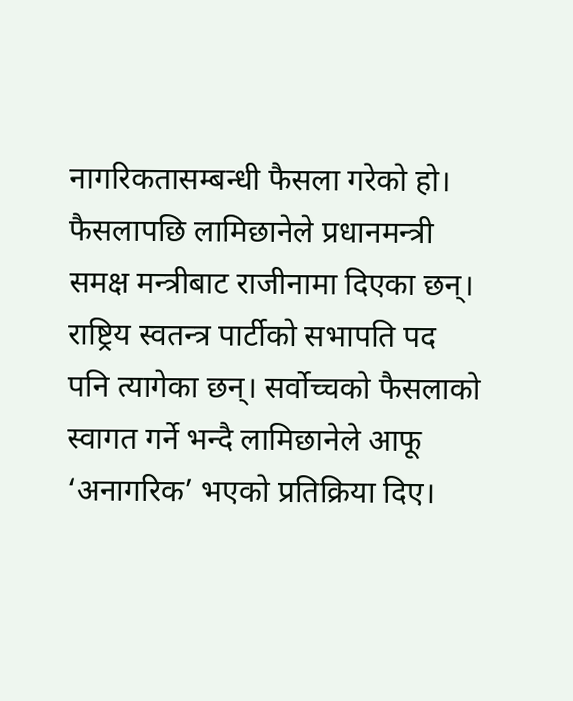नागरिकतासम्बन्धी फैसला गरेको हो। फैसलापछि लामिछानेले प्रधानमन्त्री समक्ष मन्त्रीबाट राजीनामा दिएका छन्। राष्ट्रिय स्वतन्त्र पार्टीको सभापति पद पनि त्यागेका छन्। सर्वोच्चको फैसलाको स्वागत गर्ने भन्दै लामिछानेले आफू ‘अनागरिक’ भएको प्रतिक्रिया दिए।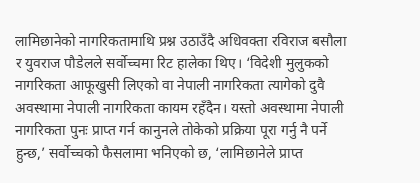लामिछानेको नागरिकतामाथि प्रश्न उठाउँदै अधिवक्ता रविराज बसौला र युवराज पौडेलले सर्वोच्चमा रिट हालेका थिए। ‘विदेशी मुलुकको नागरिकता आफूखुसी लिएको वा नेपाली नागरिकता त्यागेको दुवै अवस्थामा नेपाली नागरिकता कायम रहँदैन। यस्तो अवस्थामा नेपाली नागरिकता पुनः प्राप्त गर्न कानुनले तोकेको प्रक्रिया पूरा गर्नु नै पर्ने हुन्छ,’ सर्वोच्चको फैसलामा भनिएको छ, ‘लामिछानेले प्राप्त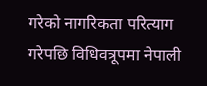गरेको नागरिकता परित्याग गरेपछि विधिवत्रूपमा नेपाली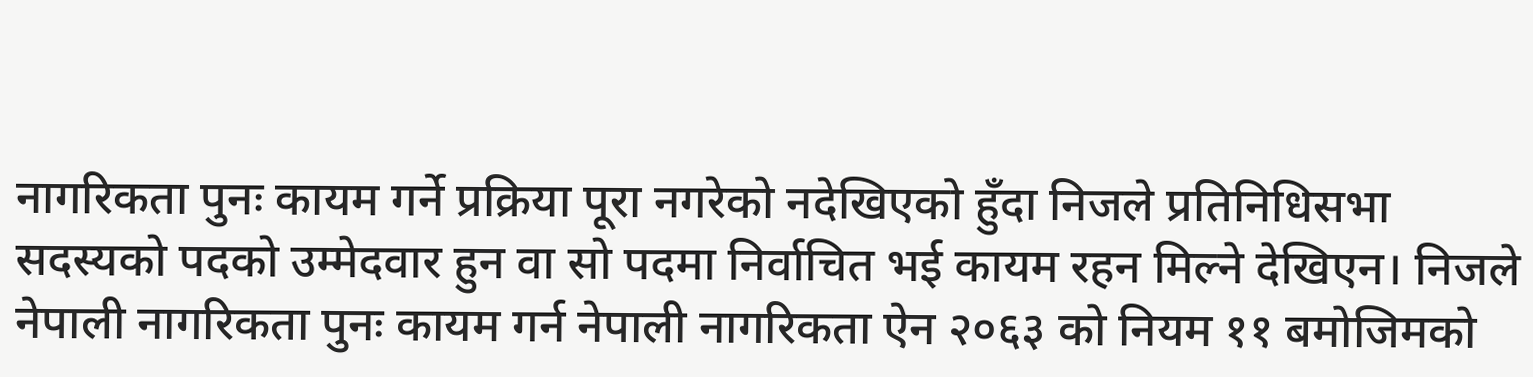नागरिकता पुनः कायम गर्ने प्रक्रिया पूरा नगरेको नदेखिएको हुँदा निजले प्रतिनिधिसभा सदस्यको पदको उम्मेदवार हुन वा सो पदमा निर्वाचित भई कायम रहन मिल्ने देखिएन। निजले नेपाली नागरिकता पुनः कायम गर्न नेपाली नागरिकता ऐन २०६३ को नियम ११ बमोजिमको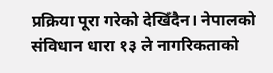प्रक्रिया पूरा गरेको देखिँदैन। नेपालको संविधान धारा १३ ले नागरिकताको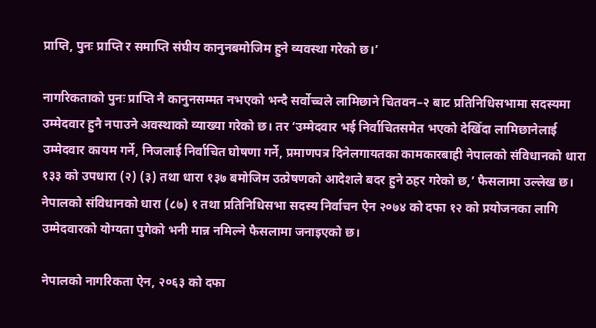प्राप्ति, पुनः प्राप्ति र समाप्ति संघीय कानुनबमोजिम हुने व्यवस्था गरेको छ।’

नागरिकताको पुनः प्राप्ति नै कानुनसम्मत नभएको भन्दै सर्वोच्चले लामिछाने चितवन–२ बाट प्रतिनिधिसभामा सदस्यमा उम्मेदवार हुनै नपाउने अवस्थाको व्याख्या गरेको छ। तर ‘उम्मेदवार भई निर्वाचितसमेत भएको देखिँदा लामिछानेलाई उम्मेदवार कायम गर्ने, निजलाई निर्वाचित घोषणा गर्ने, प्रमाणपत्र दिनेलगायतका कामकारबाही नेपालको संविधानको धारा १३३ को उपधारा (२) (३) तथा धारा १३७ बमोजिम उत्प्रेषणको आदेशले बदर हुने ठहर गरेको छ,’ फैसलामा उल्लेख छ। नेपालको संविधानको धारा (८७) १ तथा प्रतिनिधिसभा सदस्य निर्वाचन ऐन २०७४ को दफा १२ को प्रयोजनका लागि उम्मेदवारको योग्यता पुगेको भनी मान्न नमिल्ने फैसलामा जनाइएको छ।

नेपालको नागरिकता ऐन, २०६३ को दफा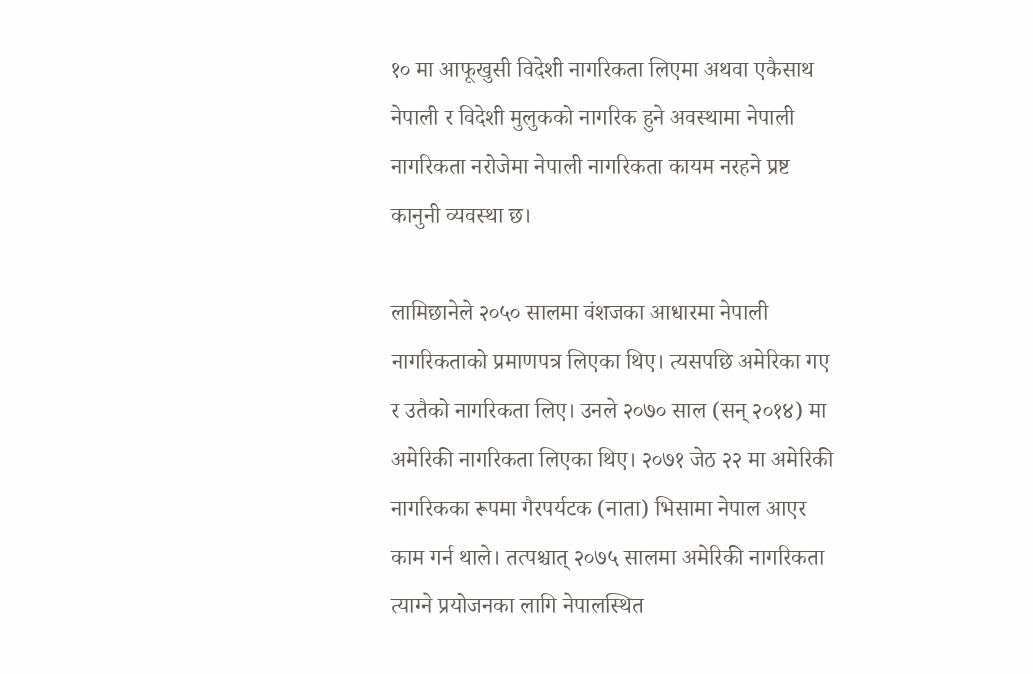१० मा आफूखुसी विदेशी नागरिकता लिएमा अथवा एकैसाथ नेपाली र विदेशी मुलुकको नागरिक हुने अवस्थामा नेपाली नागरिकता नरोजेमा नेपाली नागरिकता कायम नरहने प्रष्ट कानुनी व्यवस्था छ।

लामिछानेले २०५० सालमा वंशजका आधारमा नेपाली नागरिकताको प्रमाणपत्र लिएका थिए। त्यसपछि अमेरिका गए र उतैको नागरिकता लिए। उनले २०७० साल (सन् २०१४) मा अमेरिकी नागरिकता लिएका थिए। २०७१ जेठ २२ मा अमेरिकी नागरिकका रूपमा गैरपर्यटक (नाता) भिसामा नेपाल आएर काम गर्न थाले। तत्पश्चात् २०७५ सालमा अमेरिकी नागरिकता त्याग्ने प्रयोजनका लागि नेपालस्थित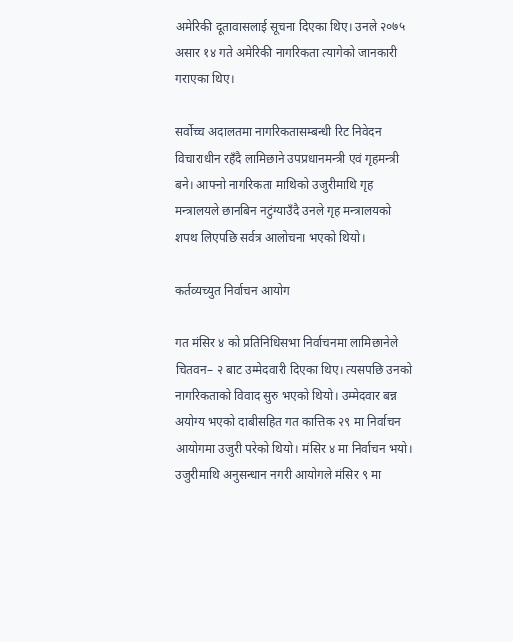अमेरिकी दूतावासलाई सूचना दिएका थिए। उनले २०७५ असार १४ गते अमेरिकी नागरिकता त्यागेको जानकारी गराएका थिए।

सर्वोच्च अदालतमा नागरिकतासम्बन्धी रिट निवेदन विचाराधीन रहँदै लामिछाने उपप्रधानमन्त्री एवं गृहमन्त्री बने। आफ्नो नागरिकता माथिको उजुरीमाथि गृह मन्त्रालयले छानबिन नटुंग्याउँदै उनले गृह मन्त्रालयको शपथ लिएपछि सर्वत्र आलोचना भएको थियो।

कर्तव्यच्युत निर्वाचन आयोग

गत मंसिर ४ को प्रतिनिधिसभा निर्वाचनमा लामिछानेले चितवन– २ बाट उम्मेदवारी दिएका थिए। त्यसपछि उनको नागरिकताको विवाद सुरु भएको थियो। उम्मेदवार बन्न अयोग्य भएको दाबीसहित गत कात्तिक २९ मा निर्वाचन आयोगमा उजुरी परेको थियो। मंसिर ४ मा निर्वाचन भयो। उजुरीमाथि अनुसन्धान नगरी आयोगले मंसिर ९ मा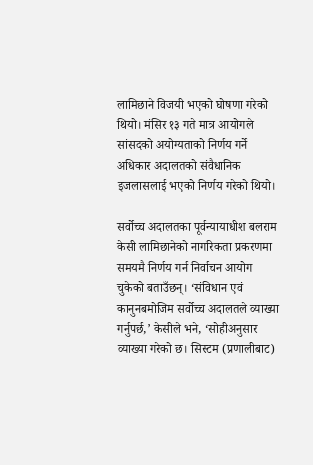लामिछाने विजयी भएको घोषणा गरेको थियो। मंसिर १३ गते मात्र आयोगले सांसदको अयोग्यताको निर्णय गर्ने अधिकार अदालतको संवैधानिक इजलासलाई भएको निर्णय गरेको थियो।

सर्वोच्च अदालतका पूर्वन्यायाधीश बलराम केसी लामिछानेको नागरिकता प्रकरणमा समयमै निर्णय गर्न निर्वाचन आयोग चुकेको बताउँछन्। ‘संविधान एवं कानुनबमोजिम सर्वोच्च अदालतले व्याख्या गर्नुपर्छ,’ केसीले भने, ‘सोहीअनुसार व्याख्या गरेको छ। सिस्टम (प्रणालीबाट)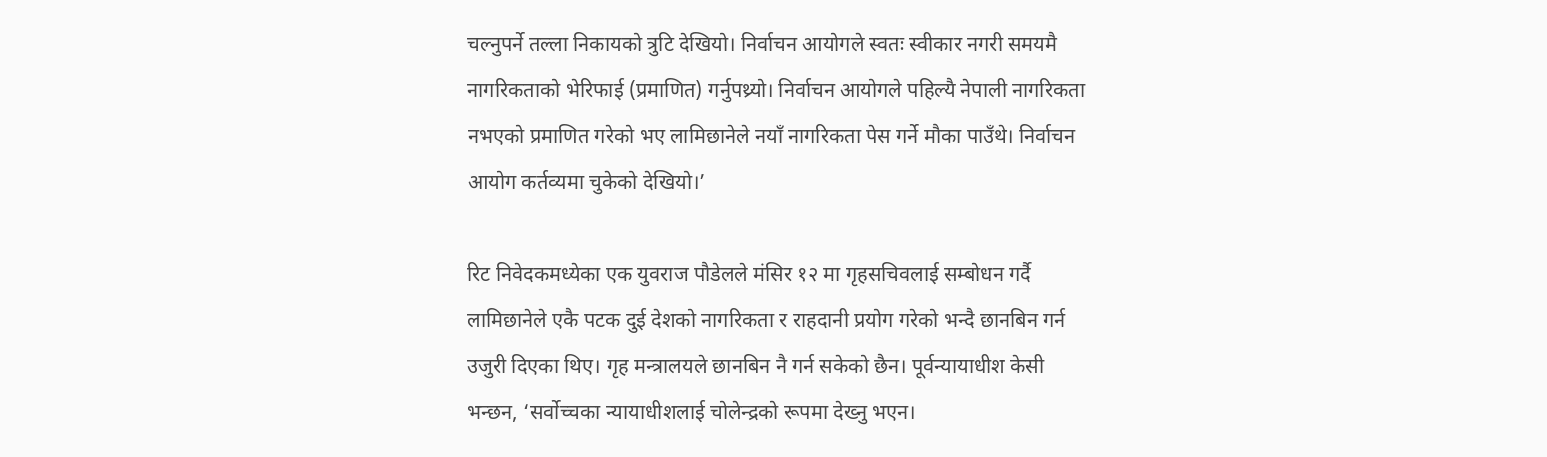चल्नुपर्ने तल्ला निकायको त्रुटि देखियो। निर्वाचन आयोगले स्वतः स्वीकार नगरी समयमै नागरिकताको भेरिफाई (प्रमाणित) गर्नुपथ्र्यो। निर्वाचन आयोगले पहिल्यै नेपाली नागरिकता नभएको प्रमाणित गरेको भए लामिछानेले नयाँ नागरिकता पेस गर्ने मौका पाउँथे। निर्वाचन आयोग कर्तव्यमा चुकेको देखियो।’

रिट निवेदकमध्येका एक युवराज पौडेलले मंसिर १२ मा गृहसचिवलाई सम्बोधन गर्दै लामिछानेले एकै पटक दुई देशको नागरिकता र राहदानी प्रयोग गरेको भन्दै छानबिन गर्न उजुरी दिएका थिए। गृह मन्त्रालयले छानबिन नै गर्न सकेको छैन। पूर्वन्यायाधीश केसी भन्छन, ‘सर्वोच्चका न्यायाधीशलाई चोलेन्द्रको रूपमा देख्नु भएन।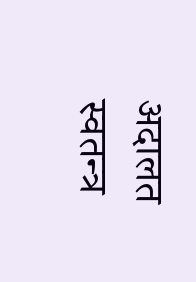अदालत स्वतन्त्र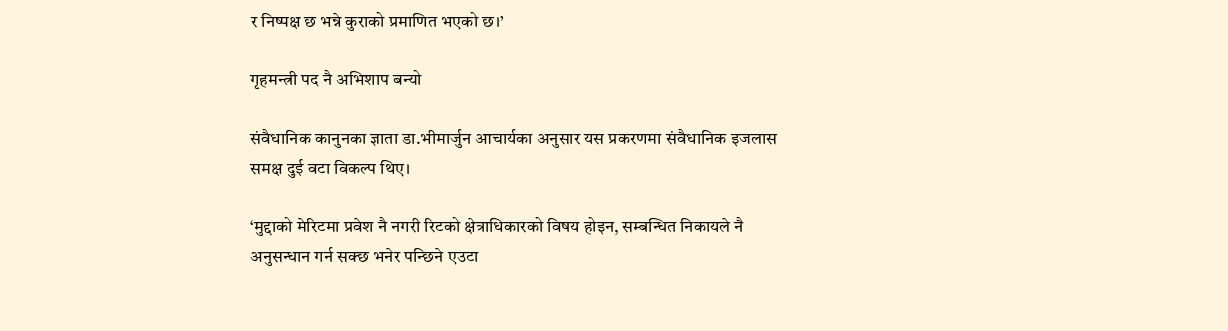र निष्पक्ष छ भन्ने कुराको प्रमाणित भएको छ।’

गृहमन्त्री पद नै अभिशाप बन्यो

संवैधानिक कानुनका ज्ञाता डा.भीमार्जुन आचार्यका अनुसार यस प्रकरणमा संवैधानिक इजलास समक्ष दुई वटा विकल्प थिए।

‘मुद्दाको मेरिटमा प्रवेश नै नगरी रिटको क्षेत्राधिकारको विषय होइन, सम्बन्धित निकायले नै अनुसन्धान गर्न सक्छ भनेर पन्छिने एउटा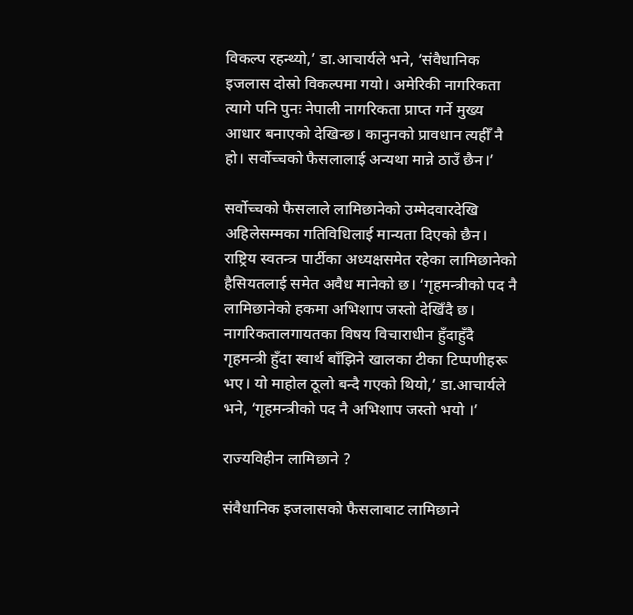विकल्प रहन्थ्यो,’ डा.आचार्यले भने, ‘संवैधानिक इजलास दोस्रो विकल्पमा गयो। अमेरिकी नागरिकता त्यागे पनि पुनः नेपाली नागरिकता प्राप्त गर्ने मुख्य आधार बनाएको देखिन्छ। कानुनको प्रावधान त्यहीँ नै हो। सर्वोच्चको फैसलालाई अन्यथा मान्ने ठाउँ छैन।’

सर्वोच्चको फैसलाले लामिछानेको उम्मेदवारदेखि अहिलेसम्मका गतिविधिलाई मान्यता दिएको छैन। राष्ट्रिय स्वतन्त्र पार्टीका अध्यक्षसमेत रहेका लामिछानेको हैसियतलाई समेत अवैध मानेको छ। ‘गृहमन्त्रीको पद नै लामिछानेको हकमा अभिशाप जस्तो देखिँदै छ। नागरिकतालगायतका विषय विचाराधीन हुँदाहुँदै गृहमन्त्री हुँदा स्वार्थ बाँझिने खालका टीका टिप्पणीहरू भए। यो माहोल ठूलो बन्दै गएको थियो,’ डा.आचार्यले भने, ‘गृहमन्त्रीको पद नै अभिशाप जस्तो भयो ।’

राज्यविहीन लामिछाने ?

संवैधानिक इजलासको फैसलाबाट लामिछाने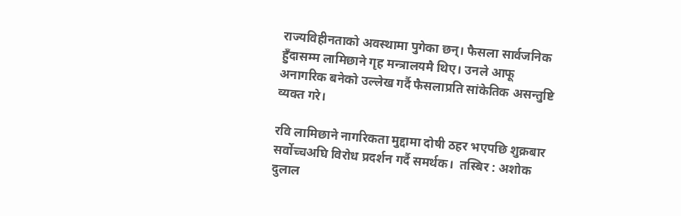राज्यविहीनताको अवस्थामा पुगेका छन्। फैसला सार्वजनिक हुँदासम्म लामिछाने गृह मन्त्रालयमै थिए। उनले आफू अनागरिक बनेको उल्लेख गर्दै फैसलाप्रति सांकेतिक असन्तुष्टि व्यक्त गरे।

रवि लामिछाने नागरिकता मुद्दामा दोषी ठहर भएपछि शुक्रबार सर्वोच्चअघि विरोध प्रदर्शन गर्दै समर्थक।  तस्बिर : अशोक दुलाल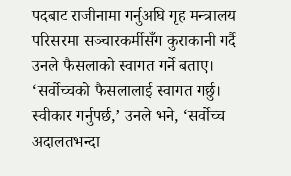पदबाट राजीनामा गर्नुअघि गृह मन्त्रालय परिसरमा सञ्चारकर्मीसँग कुराकानी गर्दै उनले फैसलाको स्वागत गर्ने बताए। ‘सर्वोच्चको फैसलालाई स्वागत गर्छु। स्वीकार गर्नुपर्छ,’ उनले भने, ‘सर्वोच्च अदालतभन्दा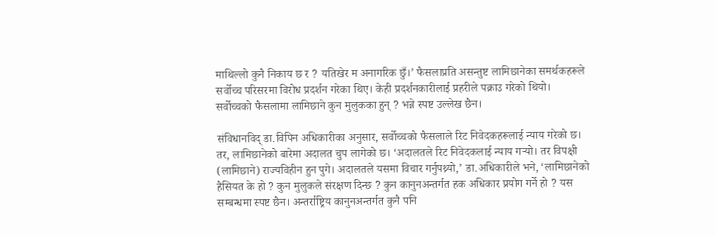माथिल्लो कुनै निकाय छ र ? यतिखेर म अनागरिक छुँ।’ फैसलाप्रति असन्तुष्ट लामिछानेका समर्थकहरूले सर्वोच्च परिसरमा विरोध प्रदर्शन गरेका थिए। केही प्रदर्शनकारीलाई प्रहरीले पक्राउ गरेको थियो।
सर्वोच्चको फैसलामा लामिछाने कुन मुलुकका हुन् ? भन्ने स्पष्ट उल्लेख छैन।

संविधानविद् डा.विपिन अधिकारीका अनुसार, सर्वोच्चको फैसलाले रिट निवेदकहरूलाई न्याय गरेको छ। तर, लामिछानेको बारेमा अदालत चुप लागेको छ। ‘अदालतले रिट निवेदकलाई न्याय गर्‍यो। तर विपक्षी (लामिछाने) राज्यविहीन हुन पुगे। अदालतले यसमा विचार गर्नुपथ्र्यो,’ डा.अधिकारीले भने, ‘लामिछानेको हैसियत के हो ? कुन मुलुकले संरक्षण दिन्छ ? कुन कानुनअन्तर्गत हक अधिकार प्रयोग गर्ने हो ? यस सम्बन्धमा स्पष्ट छैन। अन्तर्राष्ट्रिय कानुनअन्तर्गत कुनै पनि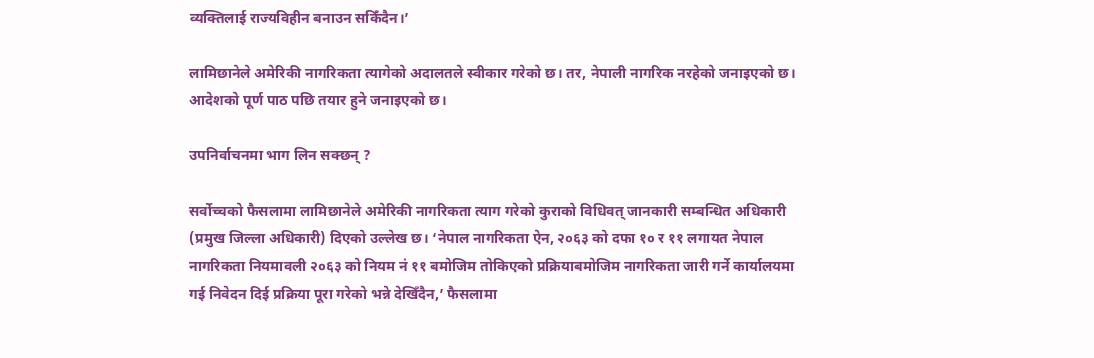व्यक्तिलाई राज्यविहीन बनाउन सकिँदैन।’

लामिछानेले अमेरिकी नागरिकता त्यागेको अदालतले स्वीकार गरेको छ। तर, नेपाली नागरिक नरहेको जनाइएको छ। आदेशको पूर्ण पाठ पछि तयार हुने जनाइएको छ।

उपनिर्वाचनमा भाग लिन सक्छन् ?

सर्वोच्चको फैसलामा लामिछानेले अमेरिकी नागरिकता त्याग गरेको कुराको विधिवत् जानकारी सम्बन्धित अधिकारी (प्रमुख जिल्ला अधिकारी) दिएको उल्लेख छ। ‘नेपाल नागरिकता ऐन, २०६३ को दफा १० र ११ लगायत नेपाल नागरिकता नियमावली २०६३ को नियम नं ११ बमोजिम तोकिएको प्रक्रियाबमोजिम नागरिकता जारी गर्ने कार्यालयमा गई निवेदन दिई प्रक्रिया पूरा गरेको भन्ने देखिँदैन,’ फैसलामा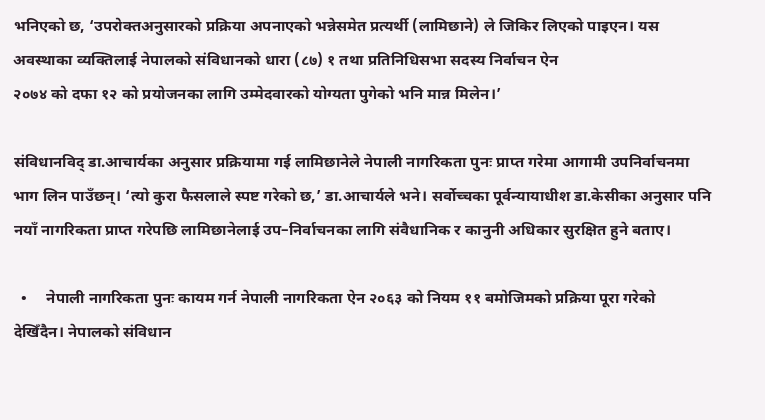भनिएको छ, ‘उपरोक्तअनुसारको प्रक्रिया अपनाएको भन्नेसमेत प्रत्यर्थी (लामिछाने) ले जिकिर लिएको पाइएन। यस अवस्थाका व्यक्तिलाई नेपालको संविधानको धारा (८७) १ तथा प्रतिनिधिसभा सदस्य निर्वाचन ऐन
२०७४ को दफा १२ को प्रयोजनका लागि उम्मेदवारको योग्यता पुगेको भनि मान्न मिलेन।’

संविधानविद् डा.आचार्यका अनुसार प्रक्रियामा गई लामिछानेले नेपाली नागरिकता पुनः प्राप्त गरेमा आगामी उपनिर्वाचनमा भाग लिन पाउँछन्। ‘त्यो कुरा फैसलाले स्पष्ट गरेको छ,’ डा.आचार्यले भने। सर्वोच्चका पूर्वन्यायाधीश डा.केसीका अनुसार पनि नयाँ नागरिकता प्राप्त गरेपछि लामिछानेलाई उप–निर्वाचनका लागि संवैधानिक र कानुनी अधिकार सुरक्षित हुने बताए।

  •     नेपाली नागरिकता पुनः कायम गर्न नेपाली नागरिकता ऐन २०६३ को नियम ११ बमोजिमको प्रक्रिया पूरा गरेको देखिँदैन। नेपालको संविधान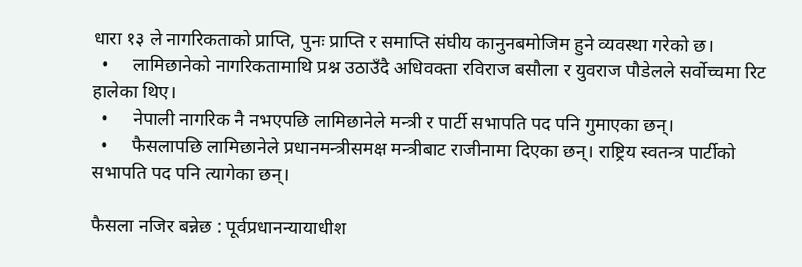धारा १३ ले नागरिकताको प्राप्ति, पुनः प्राप्ति र समाप्ति संघीय कानुनबमोजिम हुने व्यवस्था गरेको छ।
  •     लामिछानेको नागरिकतामाथि प्रश्न उठाउँदै अधिवक्ता रविराज बसौला र युवराज पौडेलले सर्वोच्चमा रिट हालेका थिए।
  •     नेपाली नागरिक नै नभएपछि लामिछानेले मन्त्री र पार्टी सभापति पद पनि गुमाएका छन्।
  •     फैसलापछि लामिछानेले प्रधानमन्त्रीसमक्ष मन्त्रीबाट राजीनामा दिएका छन्। राष्ट्रिय स्वतन्त्र पार्टीको सभापति पद पनि त्यागेका छन्।

फैसला नजिर बन्नेछ : पूर्वप्रधानन्यायाधीश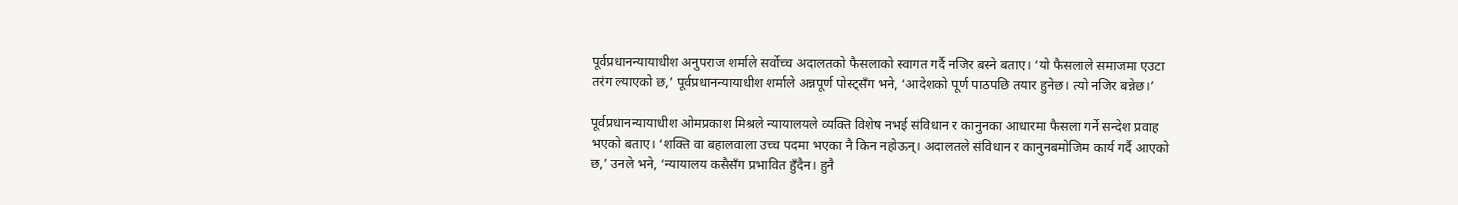पूर्वप्रधानन्यायाधीश अनुपराज शर्माले सर्वोच्च अदालतको फैसलाको स्वागत गर्दै नजिर बस्ने बताए। ‘यो फैसलाले समाजमा एउटा तरंग ल्याएको छ,’ पूर्वप्रधानन्यायाधीश शर्माले अन्नपूर्ण पोस्ट्सँग भने, ‘आदेशको पूर्ण पाठपछि तयार हुनेछ। त्यो नजिर बन्नेछ।’

पूर्वप्रधानन्यायाधीश ओमप्रकाश मिश्रले न्यायालयले व्यक्ति विशेष नभई संविधान र कानुनका आधारमा फैसला गर्ने सन्देश प्रवाह भएको बताए। ‘शक्ति वा बहालवाला उच्च पदमा भएका नै किन नहोऊन्। अदालतले संविधान र कानुनबमोजिम कार्य गर्दै आएको छ,’ उनले भने, ‘न्यायालय कसैसँग प्रभावित हुँदैन। हुनै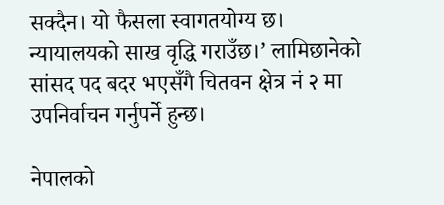सक्दैन। यो फैसला स्वागतयोग्य छ। न्यायालयको साख वृद्धि गराउँछ।’ लामिछानेको सांसद पद बदर भएसँगै चितवन क्षेत्र नं २ मा उपनिर्वाचन गर्नुपर्ने हुन्छ।

नेपालको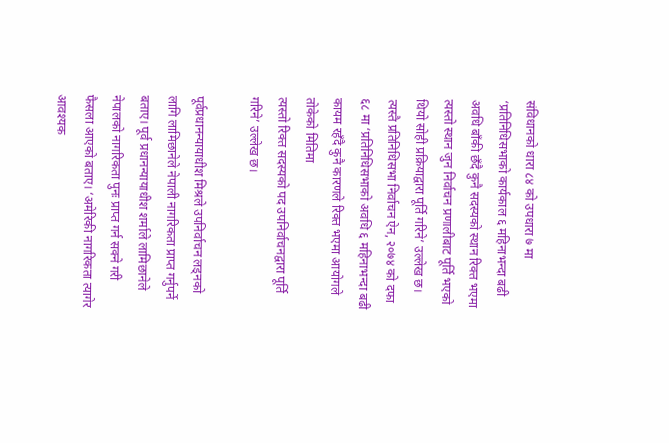संविधानको धारा ८४ को उपधारा ७ मा ‘प्रतिनिधिसभाको कार्यकाल ६ महिनाभन्दा बढी अवधि बाँकी छँदै कुनै सदस्यको स्थान रिक्त भएमा त्यस्तो स्थान जुन निर्वाचन प्रणालीबाट पूर्ति भएको थियो सोही प्रक्रियाद्वारा पूर्ति गरिने’ उल्लेख छ। त्यस्तै प्रतिनिधिसभा निर्वाचन ऐन, २०७४ को दफा ६८ मा ‘प्रतिनिधिसभाको अवधि ६ महिनाभन्दा बढी कायम रहँदै कुनै कारणले रिक्त भएमा आयोगले तोकेको मितिमा
त्यस्तो रिक्त सदस्यको पद उपनिर्वाचनद्वारा पूर्ति गरिने’ उल्लेख छ।

पूर्वप्रधानन्यायाधीश मिश्रले उपनिर्वाचन लड्नको लागि लामिछानेले नेपाली नागरिकता प्राप्त गर्नुपर्ने बताए। पूर्व प्रधानन्यायाधीश शर्माले लामिछानेले नेपालको नागरिकता पुनः प्राप्त गर्न सक्ने गरी फैसला आएको बताए। ‘अमेरिकी नागरिकता त्यागेर आवश्यक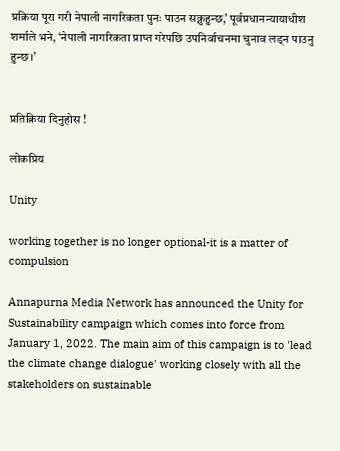प्रक्रिया पूरा गरी नेपाली नागरिकता पुनः पाउन सक्नुहुन्छ,’ पूर्वप्रधानन्यायाधीश शर्माले भने, ‘नेपाली नागरिकता प्राप्त गरेपछि उपनिर्वाचनमा चुनाव लड्न पाउनु हुन्छ।’


प्रतिक्रिया दिनुहोस !

लोकप्रिय

Unity

working together is no longer optional-it is a matter of compulsion

Annapurna Media Network has announced the Unity for Sustainability campaign which comes into force from January 1, 2022. The main aim of this campaign is to 'lead the climate change dialogue' working closely with all the stakeholders on sustainable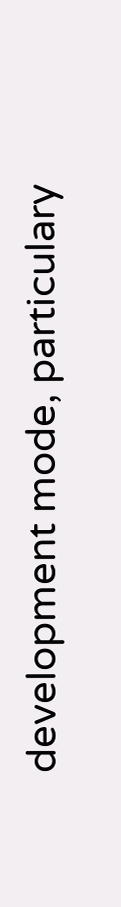development mode, particulary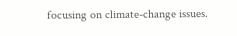focusing on climate-change issues.